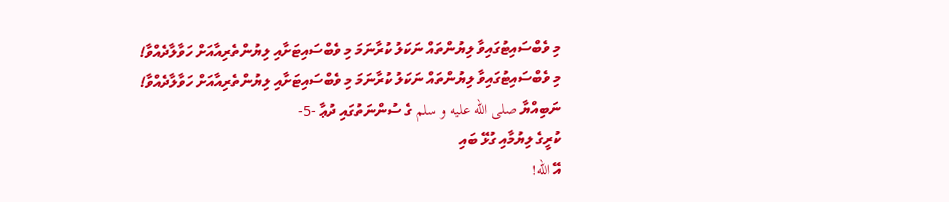މި ވެބްސައިޓުގައިވާ ލިޔުންތައް ނަކަލު ކުރާނަމަ މި ވެބްސައިޓަށާއި ލިޔުންތެރިއާއަށް ހަވާލާދެއްވާ!
މި ވެބްސައިޓުގައިވާ ލިޔުންތައް ނަކަލު ކުރާނަމަ މި ވެބްސައިޓަށާއި ލިޔުންތެރިއާއަށް ހަވާލާދެއްވާ!
ނަބިއްޔާ صلى الله عليه و سلم ގެ ސުންނަތުގައި ދުޢާ -5-
ކުރީގެ ލިޔުމާއި ގުޅޭ ބައި
އޭ الله!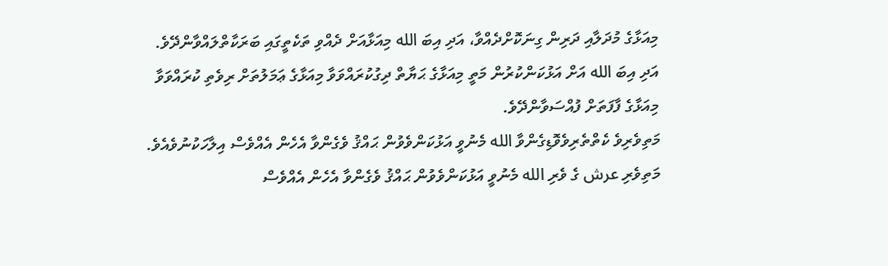މިއަޅާގެ މުދަލާއި ދަރިން ގިނަކޮށްދެއްވާ، އަދި އިބަ الله މިއަޅާއަށް ދެއްވި ތަކެތީގައި ބަރަކާތްލައްވާންދޭވެ. އަދި އިބަ الله އަށް އަޅުކަންކުރުން މަތީ މިއަޅާގެ ޙަޔާތް ދިގުކުރައްވަވާ މިއަޅާގެ ޢަމަލުތަށް ރިވެތި ކުރައްވަވާ މިއަޅާގެ ފާފަތަށް ފުއްސަވާންދޭވެ.
މަތިވެރިވެ ކެތްތެރިވެވޮޑިގެންވާ الله މެނުވީ އަޅުކަންވެވުން ޙައްޤު ވެގެންވާ އެހެން އެއްވެސް އިލާހަކުނުވެއެވެ. މަތިވެރި عرش ގެ ވެރި الله މެނުވީ އަޅުކަންވެވުން ޙައްޤު ވެގެންވާ އެހެން އެއްވެސް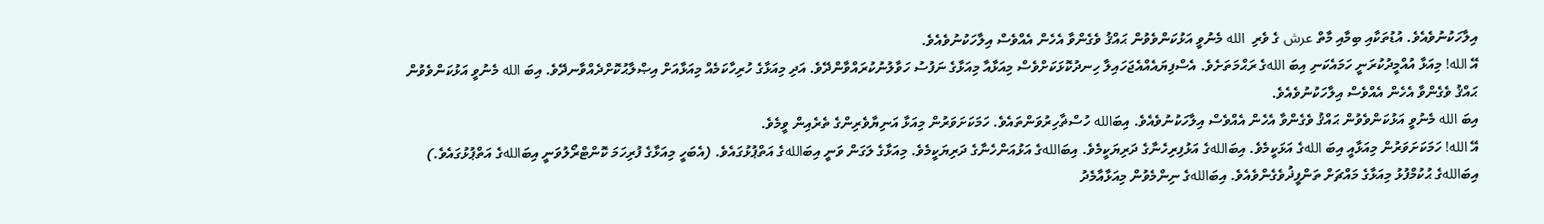އިލާހަކުނުވެއެވެ. އުޑުތަކާއި ބިމާއި މާތް عرش ގެ ވެރި  الله މެނުވީ އަޅުކަންވެވުން ޙައްޤު ވެގެންވާ އެހެން އެއްވެސް އިލާހަކުނުވެއެވެ.
އޭ الله! މިއަޅާ އުއްމީދުކުރަނީ ހަމައެކަނި އިބަ اللهގެ ރަޙްމަތަށެވެ. އެސްފިޔައެއްއެޖަހައިލާ ހިނދުކޮޅަކަށްވެސް މިއަޅާއާ މިއަޅާގެ ނަފުސު ހަވާލުނުކުރައްވާންދޭވެ. އަދި މިއަޅާގެ ހުރިހާކަމެއް މިއަޅާއަށް އިޞްލާޙުކޮށްދެއްވާނދޭވެ. އިބަ الله މެނުވީ އަޅުކަންވެވުން ޙައްޤު ވެގެންވާ އެހެން އެއްވެސް އިލާހަކުނުވެއެވެ.
އިބަ الله މެނުވީ އަޅުކަންވެވުން ޙައްޤު ވެގެންވާ އެހެން އެއްވެސް އިލާހަކުނުވެއެވެ. އިބަالله ހުސްޡާހިރުވަންތައެވެ. ހަމަކަށަވަރުން މިއަޅާ އަނިޔާވެރިންގެ ތެރެއިން ވީމެވެ.
އޭ الله! ހަމަކަށަވަރުން މިއަޅާއީ އިބަ اللهގެ އަޅަކީމެވެ. އިބަاللهގެ އަޅުފިރިހެނާގެ ދަރިޔަކީމެވެ. އިބަاللهގެ އަޅުއަންހެނާގެ ދަރިޔަކީމެވެ. މިއަޅާގެ ލަގަން ވަނީ އިބަاللهގެ އަތްޕުޅުގައެވެ. (އެބަހީ މިއަޅާގެ ފުރިހަމަ ކޮންޓްރޯލުވަނީ އިބަاللهގެ އަތްޕުޅުގައެވެ.) އިބަاللهގެ ޙުކުމްފުޅު މިއަޅާގެ މައްޗަށް ތަންފީޛުވެގެންވެއެވެ. އިބަاللهގެ ނިންމެވުން މިއަޅާއާމެދު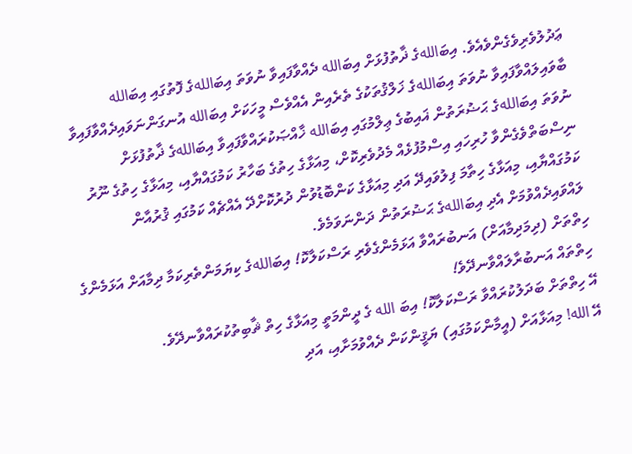ޢަދުލުވެރިވެގެންވެއެވެ. އިބަاللهގެ ޛާތުފުޅަށް އިބަالله ދެއްވާފައިވާ ނުވަތަ އިބަاللهގެ ފޮތުގައި އިބަالله ބާވައިލައްވާފައިވާ ނުވަތަ އިބަاللهގެ ޚަލްޤުތަކުގެ ތެރެއިން އެއްވެސް މީހަކަށް އިބަالله އުނގަންނަވައިދެއްވާފައިވާ ނުވަތަ އިބަاللهގެ ޙަޟުރަތުން ޣައިބުގެ ޢިލްމުގައި އިބަالله ޚާއްޞަކުރައްވާފައިވާ އިބަاللهގެ ޛާތުފުޅަށް ނިސްބަތްވެގެންވާ ހުރިހައި އިސްމުފުޅެއް މެދުވެރިކޮށް، މިއަޅާގެ ހިތުގެ ބަހާރު ކަމުގައްޔާއި، މިއަޅާގެ ހިތުގެ ނޫރު ކަމުގައްޔާއި، މިއަޅާގެ ހިތާމަ ފިލުވައިދޭ އަދި މިއަޅާގެ ކަންބޮޑުވުން ދުރުކޮށްދޭ އެއްޗެއް ކަމުގައި ޤުރުއާން ލައްވައިދެއްވުމަށް އެދި އިބަاللهގެ ޙަޟުރަތުން ދަންނަވަމެވެ.
ހިތްތަށް (ދިމަދިމާއަށް) އަނބުރައްވާ އަޅަމެންގެވެރި ރަސްކަލާކޮ! އިބަاللهގެ ކިޔަމަންތެރިކަމާ ދިމާއަށް އަޅަމެންގެ ހިތްތައް އަނބުރާލައްވާނދޭވެ!
އޭ ހިތްތަށް ބަދަލުކުރައްވާ ރަސްކަލާކޮ! އިބަ الله ގެ ދީންމަތީ މިއަޅާގެ ހިތް ޘާބިތުކުރައްވާނދޭވެ.
އޭ الله! މިއަޅާއަށް (އީމާންކަމުގައި) ޔަޤީންކަން ދެއްވުމަށާއި، އަދި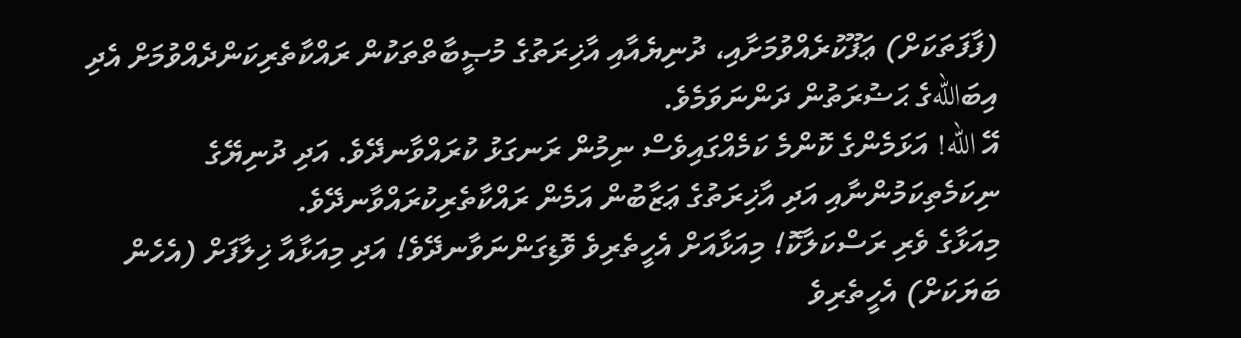(ފާފަތަކަށް) ޢަފޫކުރެއްވުމަށާއި، ދުނިޔެއާއި އާޚިރަތުގެ މުޞީބާތްތަކުން ރައްކާތެރިކަންދެއްވުމަށް އެދި އިބަاللهގެ ޙަޟުރަތުން ދަންނަވަމެވެ.
އޭ الله! އަޅަމެންގެ ކޮންމެ ކަމެއްގައިވެސް ނިމުން ރަނގަޅު ކުރައްވާނދޭވެ. އަދި ދުނިޔޭގެ ނިކަމެތިކަމުންނާއި އަދި އާޚިރަތުގެ ޢަޒާބުން އަމެން ރައްކާތެރިކުރައްވާނދޭވެ.
މިއަޅާގެ ވެރި ރަސްކަލާކޮ! މިއަޅާއަށް އެހީތެރިވެ ވޮޑިގަންނަވާނދޭވެ! އަދި މިއަޅާއާ ޚިލާފަށް (އެހެން ބަޔަކަށް) އެހީތެރިވެ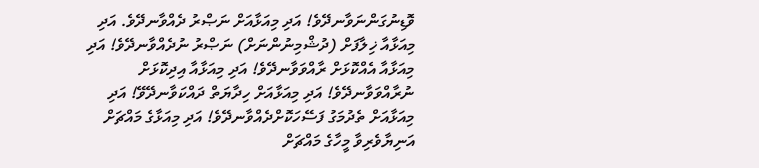ވޮޑިނުގަންނަވާނދޭވެ! އަދި މިއަޅާއަށް ނަޞްރު ދެއްވާނދޭވެ. އަދި މިއަޅާއާ ޚިލާފަށް (ދުޝްމިނުންނަށް) ނަޞްރު ނުދެއްވާނދޭވެ! އަދި މިއަޅާއާ އެއްކޮޅަށް ރާއްވަވާނދޭވެ! އަދި މިއަޅާއާ އިދިކޮޅަށް ނުރާއްވަވާނދޭވެ! އަދި މިއަޅާއަށް ހިދާޔަތް ދައްކަވާނދޭވޭ! އަދި މިއަޅާއަށް ތެދުމަގު ފަސޭހަކޮށްދެއްވާނދޭވެ! އަދި މިއަޅާގެ މައްޗަށް އަނިޔާވެރިވާ މީހާގެ މައްޗަށް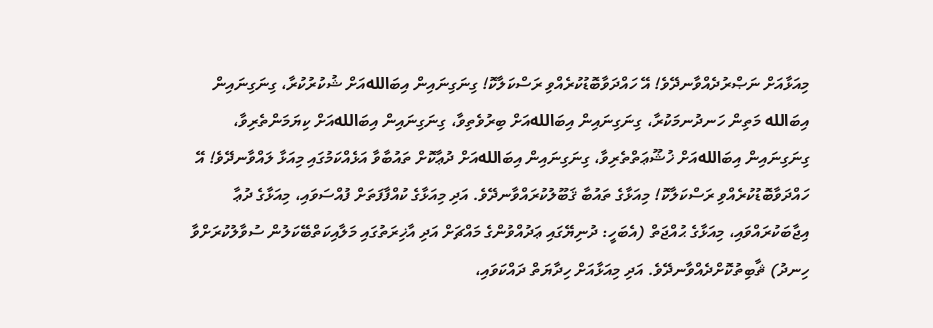މިއަޅާއަށް ނަޞްރުދެއްވާނދޭވެ! އޭ ހައްދަވާބޮޑުކުރެއްވި ރަސްކަލާކޮ! ގިނަގިނައިން އިބަاللهއަށް ޝުކުރުކުރާ، ގިނަގިނައިން އިބަالله މަތިން ހަނދުނމަކުރާ، ގިނަގިނައިން އިބަاللهއަށް ބިރުވެތިވާ، ގިނަގިނައިން އިބަاللهއަށް ކިޔަމަންތެރިވާ، ގިނަގިނައިން އިބަاللهއަށް ޚުޝޫޢަތްތެރިވާ، ގިނަގިނައިން އިބަاللهއަށް ދުޢާކޮށް ތައުބާވާ އަޅެއްކަމުގައި މިއަޅާ ލައްވާނދޭވެ! އޭ ހައްދަވާބޮޑުކުރެއްވި ރަސްކަލާކޮ! މިއަޅާގެ ތައުބާ ޤަބޫލުކުރައްވާނދޭވެ. އަދި މިއަޅާގެ ކުއްފާފަތަށް ފުއްސަވައި، މިއަޅާގެ ދުޢާ އިޖާބަކުރައްވައި، މިއަޅާގެ ޙުއްޖަތް (އެބަހީ: ދުނިޔޭގައި ޢަދުއްވުންގެ މައްޗަށް އަދި އާޚިރަތުގައި މަލާއިކަތްބޭކަލުން ސުވާލުކުރަށްވާ ހިނދު) ޘާބިތުކޮށްދެއްވާނދޭވެ. އަދި މިއަޅާއަށް ހިދާޔަތް ދައްކަވައި،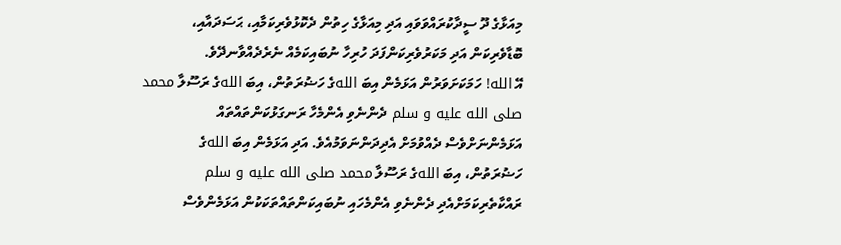މިއަޅާގެ ދޫ ސީދާކުރައްވަވައި އަދި މިއަޅާގެ ހިތުން ދެކޮޅުވެރިކަމާއި، ޙަސަދައާއި، ބޮޑާވެރިކަން އަދި މަކަރުވެރިކަންފަދަ ހުރިހާ ނުބައިކަމެއް ނެރެދެއްވާނދޭވެ.
އޭ الله! ހަމަކަށަވަރުން އަޅަމެން އިބަ اللهގެ ހަޟުރަތުން، އިބަ اللهގެ ރަސޫލާ محمد صلى الله عليه و سلم ދެންނެވި އެންމެހާ ރަނގަޅުކަންތައްތައް އަޅަމެންނަށްވެސް ދެއްވުމަށް އެދިދަންނަވަމުއެވެ. އަދި އަޅަމެން އިބަ اللهގެ ހަޟުރަތުން، އިބަ اللهގެ ރަސޫލާ محمد صلى الله عليه و سلم ރައްކާތެރިކަމަށްއެދި ދެންނެވި އެންމެހައި ނުބައިކަންތައްތަކަކުން އަޅަމެންވެސް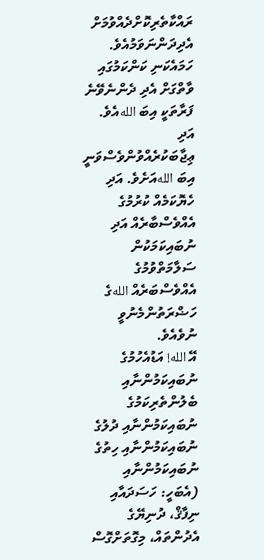ރައްކާތެރިކޮށްދެއްވުމަށް އެދިދަންނަވަމުއެވެ. ހަމައެކަނި ކަންކަމުގައި ވާތްގަށް އެދި ދެންނެވޭނެ ފަރާތަކީ އިބަ اللهއެވެ. އަދި ޢިޖާބަކުރެއްވުންވެސްވަނީ އިބަ اللهއަށެވެ. އަދި ހެޔޮކަމެއް ކުރުމުގެ އެއްވެސްބާރެއް އަދި ނުބައިކަމަކުން ސަލާމަތްވުމުގެ އެއްވެސްބަރެއް اللهގެ ހަޟްރަތުންމެނުވީ ނުވެއެވެ.
އޭ الله! އަޑުއެހުމުގެ ނުބައިކަމުންނާއި ބެލުންތެރިކަމުގެ ނުބައިކަމުންނާއި ދުލުގެ ނުބައިކަމުންނާއި ހިތުގެ ނުބައިކަމުންނާއި (އެބަހީ: ހަސަދައާއި ނިފާޤް، ދުނިޔޭގެ އެދުންތައް، މިގޮތަށްގޮސް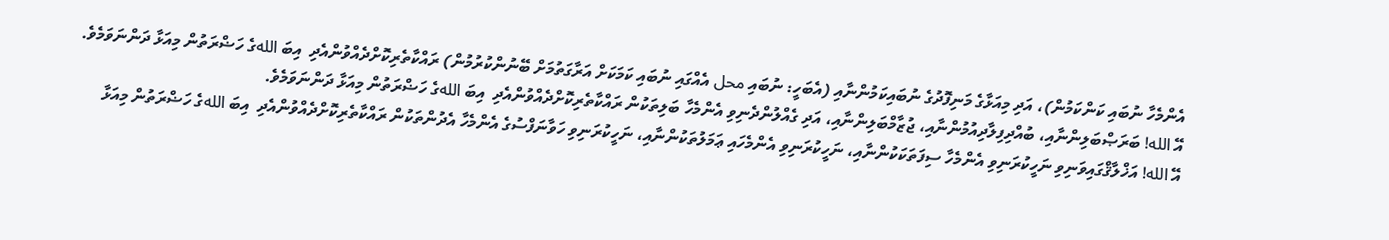އެންމެހާ ނުބައި ކަންކަމުން)، އަދި މިއަޅާގެ މަނިފޮދުގެ ނުބައިކަމުންނާއި (އެބަހީ: ނުބައި محل އެއްގައި ނުބައި ކަމަކަށް އަރާގަތުމަށް ބޭނުންކުރުމުން) ރައްކާތެރިކޮށްދެއްވުންއެދި  އިބަ اللهގެ ހަޟްރަތުން މިއަޅާ ދަންނަވަމެވެ.
އޭ الله! ބަރަޞްބަލިންނާއި، ބުއްދިފިލާދިއުމުންނާއި، ޖުޒާމްބަލިންނާއި، އަދި ގެއްލުންދެނިވި އެންމެހާ ބަލިތަކުން ރައްކާތެރިކޮށްދެއްވުންއެދި  އިބަ اللهގެ ހަޟްރަތުން މިއަޅާ ދަންނަވަމެވެ.
އޭ الله! އަޚްލާޤްގައިވަނިވި ނަހީކުރަނިވި އެންމެހާ ސިފަތަކަކުންނާއި، ނަހީކުރަނިވި އެންމެހައި ޢަމަލުތަކުންނާއި، ނަހީކުރަނިވި ހަވާނަފްސުގެ އެންމެހާ އެދުންތަކުން ރައްކާތެރިކޮށްދެއްވުންއެދި  އިބަ اللهގެ ހަޟްރަތުން މިއަޅާ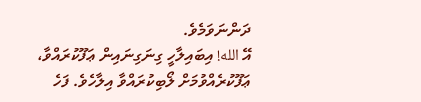ދަންނަވަމެވެ.
އޭ الله! އިބައިލާހީ ގިނަގިނައިން ޢަފޫކުރައްވާ، ޢަފޫކުރެއްވުމަށް ލޯބިކުރައްވާ އިލާހެވެ. ފަހެ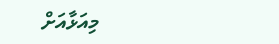މިއަޅާއަށް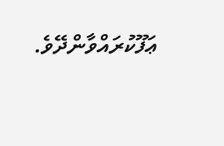ޢަފޫކުރައްވާންދޭވެ.